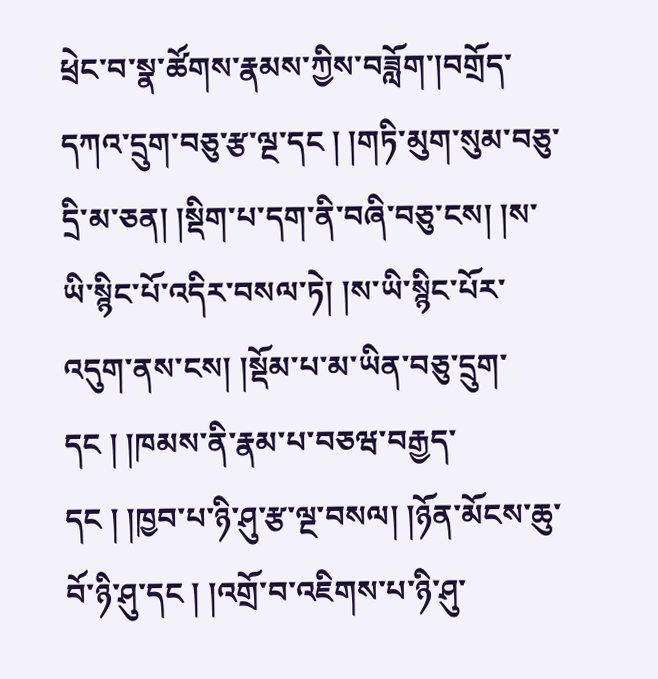ཕྲེང་བ་སྣ་ཚོགས་རྣམས་ཀྱིས་བཟློག་།བགྲོད་དཀའ་དྲུག་བཅུ་རྩ་ལྔ་དང ། །གཏི་མུག་སུམ་བཅུ་དྲི་མ་ཅན། །སྡིག་པ་དག་ནི་བཞི་བཅུ་ངས། །ས་ཡི་སྙིང་པོ་འདིར་བསལ་ཏེ། །ས་ཡི་སྙིང་པོར་འདུག་ནས་ངས། །སྡོམ་པ་མ་ཡིན་བཅུ་དྲུག་དང ། །ཁམས་ནི་རྣམ་པ་བཅཝ་བརྒྱད་དང ། །ཁྱབ་པ་ཉི་ཤུ་རྩ་ལྔ་བསལ། །ཉོན་མོངས་ཆུ་བོ་ཉི་ཤུ་དང ། །འགྲོ་བ་འཇིགས་པ་ཉི་ཤུ་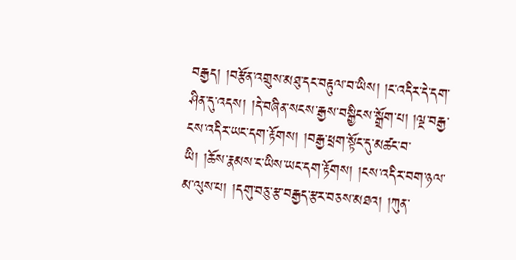བརྒྱད། །བརྩོན་འགྲུས་མཐུ་དང་བརྟུལ་བ་ཡིས། །ང་འདིར་དེ་དག་ཤིན་དུ་འདས། །དེ་བཞིན་སངས་རྒྱས་བསྒྱིངས་སྒྲོག་པ། །ལྔ་བརྒྱ་ངས་འདིར་ཡང་དག་རྟོགས། །བརྒྱ་ཕྲག་སྟོང་དུ་མཚང་བ་ཡི། །ཆོས་རྣམས་ང་ཡིས་ཡང་དག་རྟོགས། །ངས་འདིར་བག་ཉལ་མ་ལུས་པ། །དགུ་བཅུ་རྩ་བརྒྱད་རྩར་བཅས་མཐའ། །ཀུན་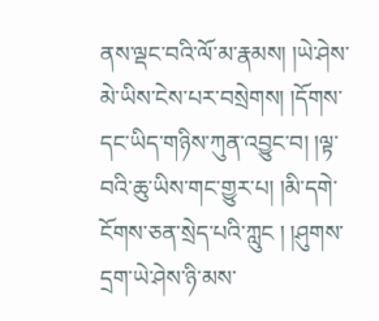ནས་ལྡང་བའི་ལོ་མ་རྣམས། །ཡེ་ཤེས་མེ་ཡིས་ངེས་པར་བསྲེགས། །དོགས་དང་ཡིད་གཉིས་ཀུན་འབྱུང་བ། །ལྟ་བའི་ཆུ་ཡིས་གང་གྱུར་པ། །མི་དགེ་ངོགས་ཅན་སྲེད་པའི་ཀླུང ། །ཤུགས་དྲག་ཡེ་ཤེས་ཉི་མས་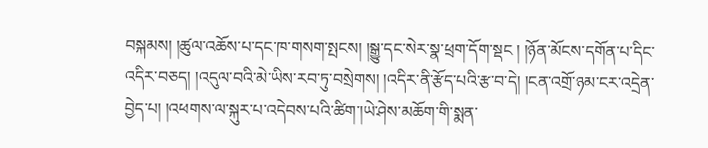བསྐམས། །ཚུལ་འཆོས་པ་དང་ཁ་གསག་སྤངས། །སྒྱུ་དང་སེར་སྣ་ཕྲག་དོག་སྡང ། །ཉོན་མོངས་དགོན་པ་དིང་འདིར་བཅད། །འདུལ་བའི་མེ་ཡིས་རབ་ཏུ་བསྲེགས། །འདིར་ནི་རྩོད་པའི་རྩ་བ་དེ། །ངན་འགྲོ་ཉམ་ངར་འདྲེན་བྱེད་པ། །འཕགས་ལ་སྐུར་པ་འདེབས་པའི་ཚིག་།ཡེ་ཤེས་མཆོག་གི་སྨན་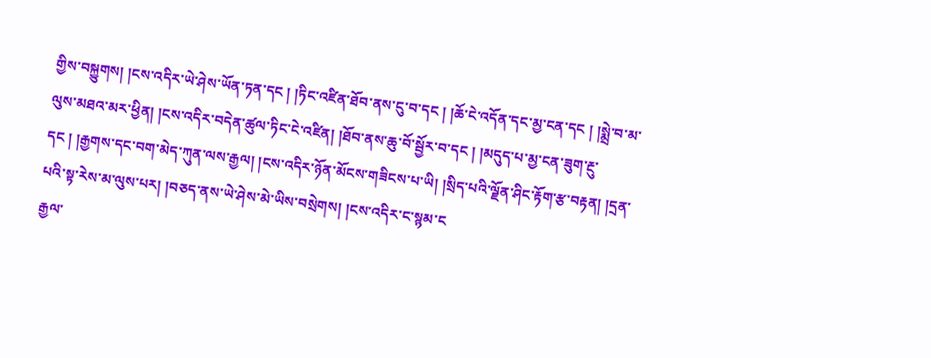གྱིས་བསྐྱུགས། །ངས་འདིར་ཡེ་ཤེས་ཡོན་ཏན་དང ། །ཏིང་འཛིན་ཐོབ་ནས་ངུ་བ་དང ། །ཆོ་ངེ་འདོན་དང་མྱ་ངན་དང ། །སྨྲེ་བ་མ་ལུས་མཐའ་མར་ཕྱིན། །ངས་འདིར་བདེན་ཚུལ་ཏིང་ངེ་འཛིན། །ཐོབ་ནས་ཆུ་བོ་སྦྱོར་བ་དང ། །མདུད་པ་མྱ་ངན་ཟུག་རྔུ་དང ། །རྒྱགས་དང་བག་མེད་ཀུན་ལས་རྒྱལ། །ངས་འདིར་ཉོན་མོངས་གཟིངས་པ་ཡི། །སྲིད་པའི་ལྗོན་ཤིང་རྟོག་རྩ་བརྟན། །དྲན་པའི་སྟ་རེས་མ་ལུས་པར། །བཅད་ནས་ཡེ་ཤེས་མེ་ཡིས་བསྲེགས། །ངས་འདིར་ང་སྙམ་ང
རྒྱལ་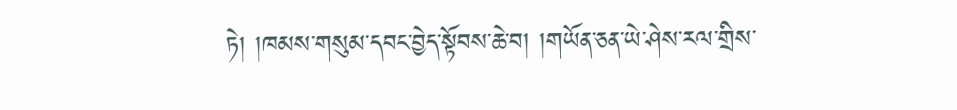ཏེ། །ཁམས་གསུམ་དབང་བྱེད་སྟོབས་ཆེ་བ། །གཡོན་ཅན་ཡེ་ཤེས་རལ་གྲིས་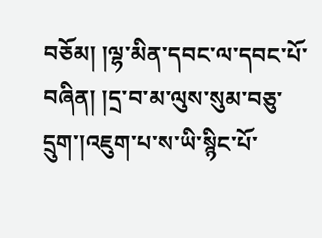བཅོམ། །ལྷ་མིན་དབང་ལ་དབང་པོ་བཞིན། །དྲ་བ་མ་ལུས་སུམ་བཅུ་དྲུག་།འཇུག་པ་ས་ཡི་སྙིང་པོ་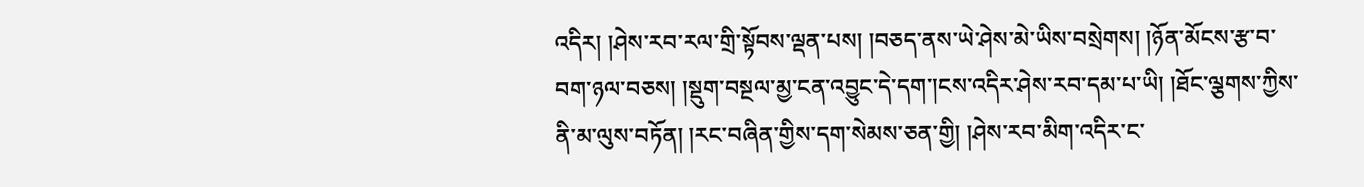འདིར། །ཤེས་རབ་རལ་གྲི་སྟོབས་ལྡན་པས། །བཅད་ནས་ཡེ་ཤེས་མེ་ཡིས་བསྲེགས། །ཉོན་མོངས་རྩ་བ་བག་ཉལ་བཅས། །སྡུག་བསྔལ་མྱ་ངན་འབྱུང་དེ་དག་།ངས་འདིར་ཤེས་རབ་དམ་པ་ཡི། །ཐོང་ལྕགས་ཀྱིས་ནི་མ་ལུས་བཏོན། །རང་བཞིན་གྱིས་དག་སེམས་ཅན་གྱི། །ཤེས་རབ་མིག་འདིར་ང་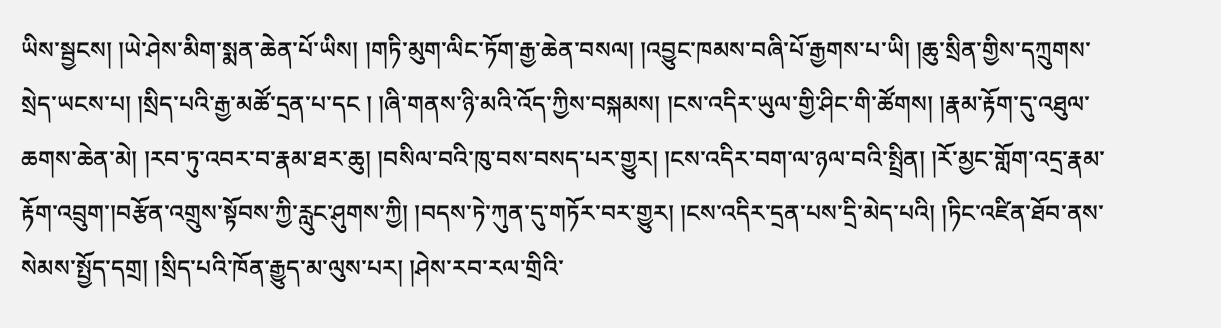ཡིས་སྦྱངས། །ཡེ་ཤེས་མིག་སྨན་ཆེན་པོ་ཡིས། །གཏི་མུག་ལིང་ཏོག་རྒྱ་ཆེན་བསལ། །འབྱུང་ཁམས་བཞི་པོ་རྒྱགས་པ་ཡི། །ཆུ་སྲིན་གྱིས་དཀྲུགས་སྲེད་ཡངས་པ། །སྲིད་པའི་རྒྱ་མཚོ་དྲན་པ་དང ། །ཞི་གནས་ཉི་མའི་འོད་ཀྱིས་བསྐམས། །ངས་འདིར་ཡུལ་གྱི་ཤིང་གི་ཚོགས། །རྣམ་རྟོག་དུ་འཐུལ་ཆགས་ཆེན་མེ། །རབ་ཏུ་འབར་བ་རྣམ་ཐར་ཆུ། །བསིལ་བའི་ཁུ་བས་བསད་པར་གྱུར། །ངས་འདིར་བག་ལ་ཉལ་བའི་སྤྲིན། །རོ་མྱང་གློག་འདྲ་རྣམ་རྟོག་འབྲུག་།བརྩོན་འགྲུས་སྟོབས་ཀྱི་རླུང་ཤུགས་ཀྱི། །བདས་ཏེ་ཀུན་དུ་གཏོར་བར་གྱུར། །ངས་འདིར་དྲན་པས་དྲི་མེད་པའི། །ཏིང་འཛིན་ཐོབ་ནས་སེམས་སྤྱོད་དགྲ། །སྲིད་པའི་ཁོན་རྒྱུད་མ་ལུས་པར། །ཤེས་རབ་རལ་གྲིའི་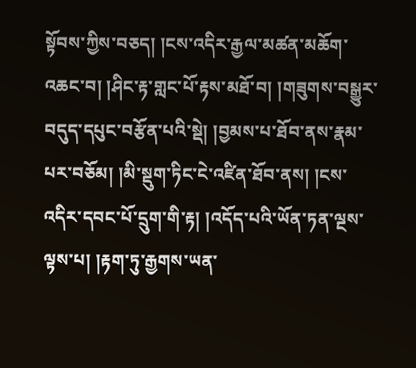སྟོབས་ཀྱིས་བཅད། །ངས་འདིར་རྒྱལ་མཚན་མཆོག་འཆང་བ། །ཤིང་རྟ་གླང་པོ་རྟས་མཐོ་བ། །གཟུགས་བསྒྱུར་བདུད་དཔུང་བརྩོན་པའི་སྡེ། །བྱམས་པ་ཐོབ་ནས་རྣམ་པར་བཅོམ། །མི་སྡུག་ཏིང་ངེ་འཛིན་ཐོབ་ནས། །ངས་འདིར་དབང་པོ་དྲུག་གི་རྟ། །འདོད་པའི་ཡོན་ཏན་ལྔས་ལྟས་པ། །རྟག་ཏུ་རྒྱགས་ཡན་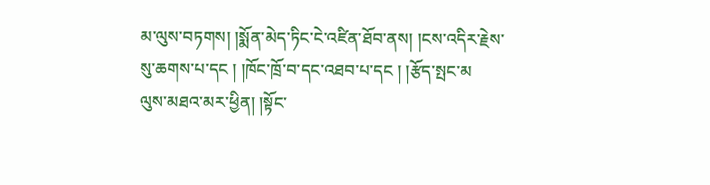མ་ལུས་བཏགས། །སྨོན་མེད་ཏིང་ངེ་འཛིན་ཐོབ་ནས། །ངས་འདིར་རྗེས་སུ་ཆགས་པ་དང ། །ཁོང་ཁྲོ་བ་དང་འཐབ་པ་དང ། །རྩོད་སྤང་མ
ལུས་མཐའ་མར་ཕྱིན། །སྟོང་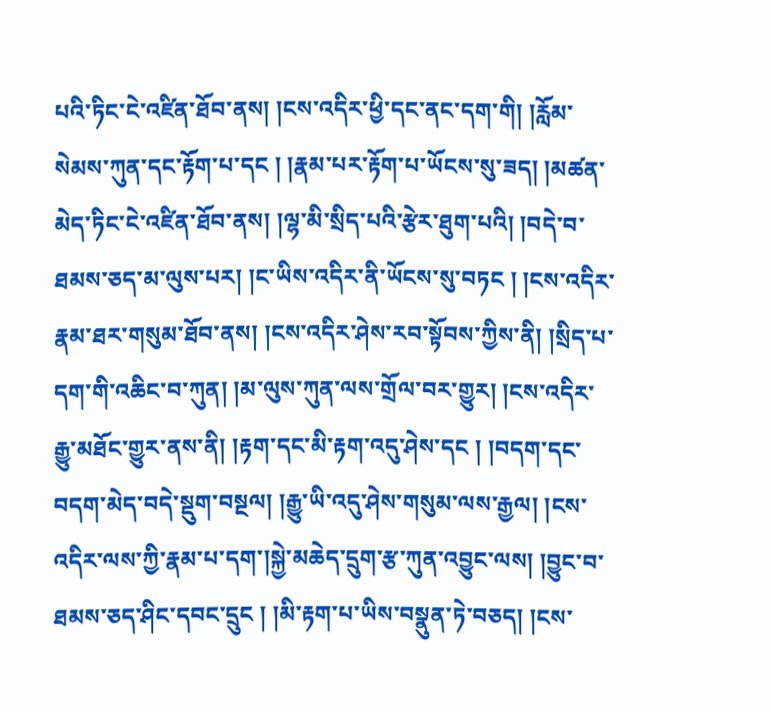པའི་ཏིང་ངེ་འཛིན་ཐོབ་ནས། །ངས་འདིར་ཕྱི་དང་ནང་དག་གི། །རློམ་སེམས་ཀུན་དང་རྟོག་པ་དང ། །རྣམ་པར་རྟོག་པ་ཡོངས་སུ་ཟད། །མཚན་མེད་ཏིང་ངེ་འཛིན་ཐོབ་ནས། །ལྷ་མི་སྲིད་པའི་རྩེར་ཐུག་པའི། །བདེ་བ་ཐམས་ཅད་མ་ལུས་པར། །ང་ཡིས་འདིར་ནི་ཡོངས་སུ་བཏང ། །ངས་འདིར་རྣམ་ཐར་གསུམ་ཐོབ་ནས། །ངས་འདིར་ཤེས་རབ་སྟོབས་ཀྱིས་ནི། །སྲིད་པ་དག་གི་འཆིང་བ་ཀུན། །མ་ལུས་ཀུན་ལས་གྲོལ་བར་གྱུར། །ངས་འདིར་རྒྱུ་མཐོང་གྱུར་ནས་ནི། །རྟག་དང་མི་རྟག་འདུ་ཤེས་དང ། །བདག་དང་བདག་མེད་བདེ་སྡུག་བསྔལ། །རྒྱུ་ཡི་འདུ་ཤེས་གསུམ་ལས་རྒྱལ། །ངས་འདིར་ལས་ཀྱི་རྣམ་པ་དག་།སྐྱེ་མཆེད་དྲུག་རྩ་ཀུན་འབྱུང་ལས། །བྱུང་བ་ཐམས་ཅད་ཤིང་དབང་དྲུང ། །མི་རྟག་པ་ཡིས་བསྣུན་ཏེ་བཅད། །ངས་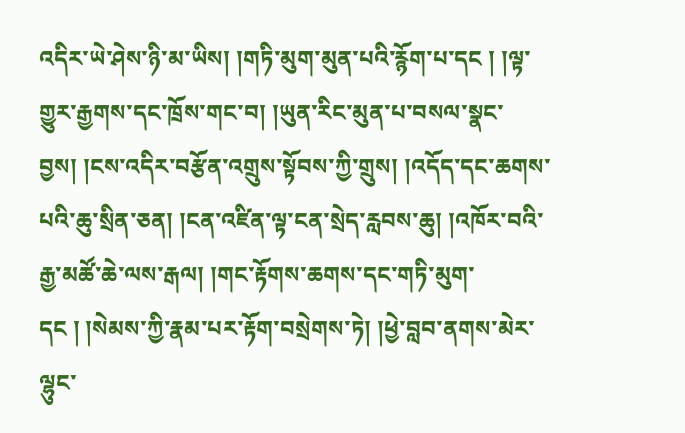འདིར་ཡེ་ཤེས་ཉི་མ་ཡིས། །གཏི་མུག་མུན་པའི་རྙོག་པ་དང ། །ལྟ་གྱུར་རྒྱགས་དང་ཁྲོས་གང་བ། །ཡུན་རིང་མུན་པ་བསལ་སྣང་བྱས། །ངས་འདིར་བརྩོན་འགྲུས་སྟོབས་ཀྱི་གྲུས། །འདོད་དང་ཆགས་པའི་ཆུ་སྲིན་ཅན། །ངན་འཛིན་ལྟ་ངན་སྲེད་རླབས་ཆུ། །འཁོར་བའི་རྒྱ་མཚོ་ཆེ་ལས་རྒལ། །གང་རྟོགས་ཆགས་དང་གཏི་མུག་དང ། །སེམས་ཀྱི་རྣམ་པར་རྟོག་བསྲེགས་ཏེ། །ཕྱེ་བླབ་ནགས་མེར་ལྷུང་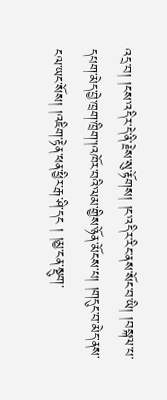འདྲ་བ། །ངས་འདིར་དེ་ནི་རྗེས་སུ་རྟོགས། །ང་འདིར་རིང་ནས་སོང་བ་ཡི། །བསྐལ་པ་དཔག་མེད་བྱེ་ཁྲག་ཁྲིག་།འཁོར་བའི་ལམ་གྱིས་ཉོན་མོངས་པ། །གདུང་བ་མེད་ནས་ངལ་ཡང་སོས། །འཇིག་རྟེན་ཕན་ཕྱིར་རྒ་ཤི་དང ། །མྱ་ངན་སྡུག་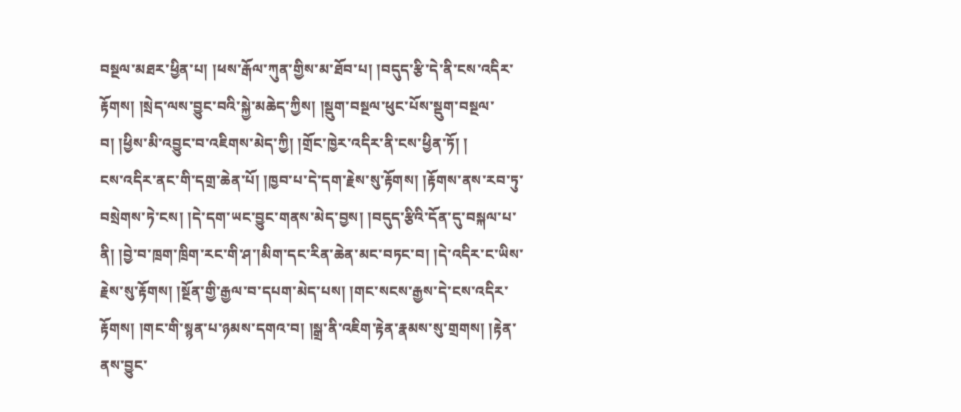བསྔལ་མཐར་ཕྱིན་པ། །ཕས་རྒོལ་ཀུན་གྱིས་མ་ཐོབ་པ། །བདུད་རྩི་དེ་ནི་ངས་འདིར་རྟོགས། །སྲེད་ལས་བྱུང་བའི་སྐྱེ་མཆེད་ཀྱིས། །སྡུག་བསྔལ་ཕུང་པོས་སྡུག་བསྔལ་བ། །ཕྱིས་མི་འབྱུང་བ་འཇིགས་མེད་ཀྱི། །གྲོང་ཁྱེར་འདིར་ནི་ངས་ཕྱིན་ཏོ། །
ངས་འདིར་ནང་གི་དགྲ་ཆེན་པོ། །ཁྱབ་པ་དེ་དག་རྗེས་སུ་རྟོགས། །རྟོགས་ནས་རབ་ཏུ་བསྲེགས་ཏེ་ངས། །དེ་དག་ཡང་བྱུང་གནས་མེད་བྱས། །བདུད་རྩིའི་དོན་དུ་བསྐལ་པ་ནི། །བྱེ་བ་ཁྲག་ཁྲིག་རང་གི་ཤ་།མིག་དང་རིན་ཆེན་མང་བཏང་བ། །དེ་འདིར་ང་ཡིས་རྗེས་སུ་རྟོགས། །སྔོན་གྱི་རྒྱལ་བ་དཔག་མེད་པས། །གང་སངས་རྒྱས་དེ་ངས་འདིར་རྟོགས། །གང་གི་སྙན་པ་ཉམས་དགའ་བ། །སྒྲ་ནི་འཇིག་རྟེན་རྣམས་སུ་གྲགས། །རྟེན་ནས་བྱུང་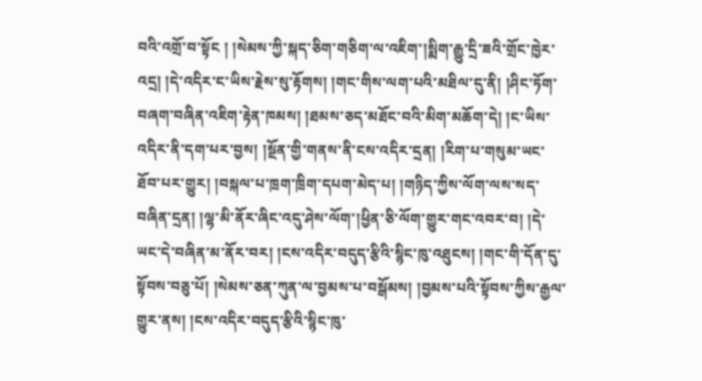བའི་འགྲོ་བ་སྟོང ། །སེམས་ཀྱི་སྐད་ཅིག་གཅིག་ལ་འཇིག་།སྨིག་རྒྱུ་དྲི་ཟའི་གྲོང་ཁྱེར་འདྲ། །དེ་འདིར་ང་ཡིས་རྗེས་སུ་རྟོགས། །གང་གིས་ལག་པའི་མཐིལ་དུ་ནི། །ཤིང་ཏོག་བཞག་བཞིན་འཇིག་རྟེན་ཁམས། །ཐམས་ཅད་མཐོང་བའི་མིག་མཆོག་དེ། །ང་ཡིས་འདིར་ནི་དག་པར་བྱས། །སྔོན་གྱི་གནས་ནི་ངས་འདིར་དྲན། །རིག་པ་གསུམ་ཡང་ཐོབ་པར་གྱུར། །བསྐལ་པ་ཁྲག་ཁྲིག་དཔག་མེད་པ། །གཉིད་ཀྱིས་ལོག་ལས་སད་བཞིན་དྲན། །ལྷ་མི་ནོར་ཞིང་འདུ་ཤེས་ལོག་།ཕྱིན་ཅི་ལོག་གྱུར་གང་འབར་བ། །དེ་ཡང་དེ་བཞིན་མ་ནོར་བར། །ངས་འདིར་བདུད་རྩིའི་སྙིང་ཁུ་འཐུངས། །གང་གི་དོན་དུ་སྟོབས་བཅུ་པོ། །སེམས་ཅན་ཀུན་ལ་བྱམས་པ་བསྒོམས། །བྱམས་པའི་སྟོབས་ཀྱིས་རྒྱལ་གྱུར་ནས། །ངས་འདིར་བདུད་རྩིའི་སྙིང་ཁུ་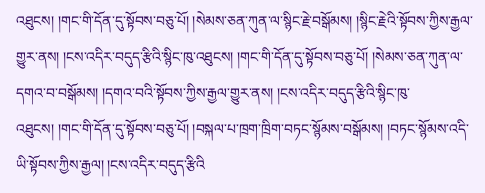འཐུངས། །གང་གི་དོན་དུ་སྟོབས་བཅུ་པོ། །སེམས་ཅན་ཀུན་ལ་སྙིང་རྗེ་བསྒོམས། །སྙིང་རྗེའི་སྟོབས་ཀྱིས་རྒྱལ་གྱུར་ནས། །ངས་འདིར་བདུད་རྩིའི་སྙིང་ཁུ་འཐུངས། །གང་གི་དོན་དུ་སྟོབས་བཅུ་པོ། །སེམས་ཅན་ཀུན་ལ་དགའ་བ་བསྒོམས། །དགའ་བའི་སྟོབས་ཀྱིས་རྒྱལ་གྱུར་ནས། །ངས་འདིར་བདུད་རྩིའི་སྙིང་ཁུ་འཐུངས། །གང་གི་དོན་དུ་སྟོབས་བཅུ་པོ། །བསྐལ་པ་ཁྲག་ཁྲིག་བཏང་སྙོམས་བསྒོམས། །བཏང་སྙོམས་འདི་ཡི་སྟོབས་ཀྱིས་རྒྱལ། །ངས་འདིར་བདུད་རྩིའི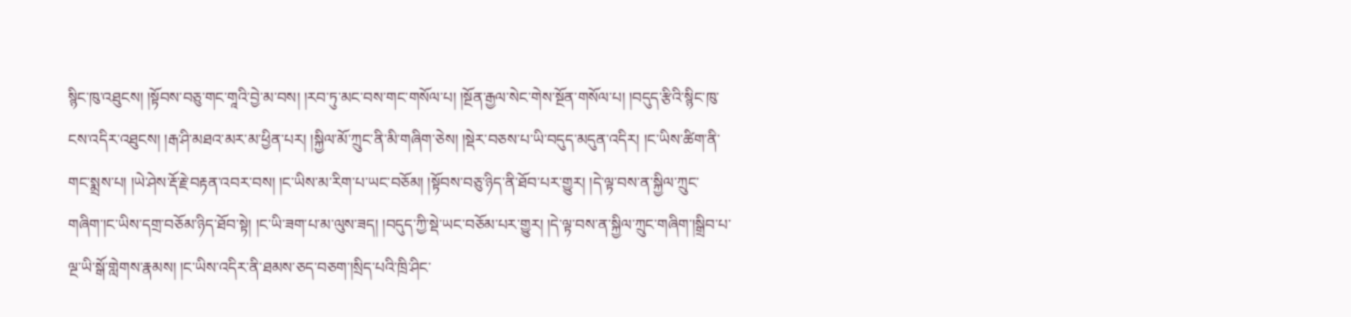སྙིང་ཁུ་འཐུངས། །སྟོབས་བཅུ་གང་གཱའི་བྱེ་མ་བས། །རབ་ཏུ་མང་བས་གང་གསོལ་པ། །སྔོན་རྒྱལ་སེང་གེས་སྔོན་གསོལ་པ། །བདུད་རྩིའི་སྙིང་ཁུ་ངས་འདིར་འཐུངས། །རྒ་ཤི་མཐའ་མར་མ་ཕྱིན་པར། །སྐྱིལ་མོ་ཀྲུང་ནི་མི་གཞིག་ཅེས། །སྡེར་བཅས་པ་ཡི་བདུད་མདུན་འདིར། །ང་ཡིས་ཚིག་ནི་གང་སྨྲས་པ། །ཡེ་ཤེས་རྡོ་རྗེ་བརྟན་འབར་བས། །ང་ཡིས་མ་རིག་པ་ཡང་བཅོམ། །སྟོབས་བཅུ་ཉིད་ནི་ཐོབ་པར་གྱུར། །དེ་ལྟ་བས་ན་སྐྱིལ་ཀྲུང་གཞིག་།ང་ཡིས་དགྲ་བཅོམ་ཉིད་ཐོབ་སྟེ། །ང་ཡི་ཟག་པ་མ་ལུས་ཟད། །བདུད་ཀྱི་སྡེ་ཡང་བཅོམ་པར་གྱུར། །དེ་ལྟ་བས་ན་སྐྱིལ་ཀྲུང་གཞིག་།སྒྲིབ་པ་ལྔ་ཡི་སྒོ་གླེགས་རྣམས། །ང་ཡིས་འདིར་ནི་ཐམས་ཅད་བཅག་།སྲིད་པའི་ཁྲི་ཤིང་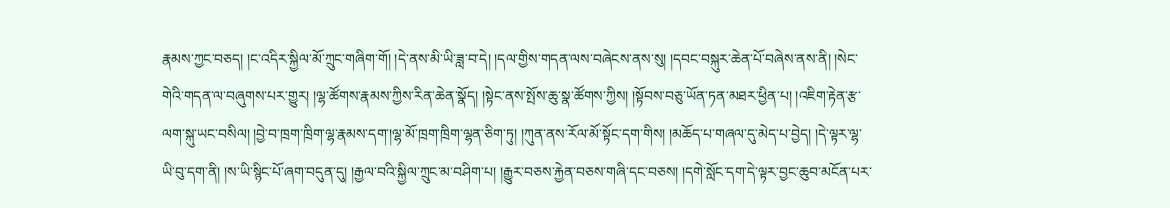རྣམས་ཀྱང་བཅད། །ང་འདིར་སྐྱིལ་མོ་ཀྲུང་གཞིག་གོ། །དེ་ནས་མི་ཡི་ཟླ་བ་དེ། །དལ་གྱིས་གདན་ལས་བཞེངས་ནས་སུ། །དབང་བསྐུར་ཆེན་པོ་བཞེས་ནས་ནི། །སེང་གེའི་གདན་ལ་བཞུགས་པར་གྱུར། །ལྷ་ཚོགས་རྣམས་ཀྱིས་རིན་ཆེན་སྣོད། །སྟེང་ནས་སྤོས་ཆུ་སྣ་ཚོགས་ཀྱིས། །སྟོབས་བཅུ་ཡོན་ཏན་མཐར་ཕྱིན་པ། །འཇིག་རྟེན་རྩ་ལག་སྐུ་ཡང་བསིལ། །བྱེ་བ་ཁྲག་ཁྲིག་ལྷ་རྣམས་དག་།ལྷ་མོ་ཁྲག་ཁྲིག་ལྷན་ཅིག་ཏུ། །ཀུན་ནས་རོལ་མོ་སྟོང་དག་གིས། །མཆོད་པ་གཞལ་དུ་མེད་པ་བྱེད། །དེ་ལྟར་ལྷ་ཡི་བུ་དག་ནི། །ས་ཡི་སྙིང་པོ་ཞག་བདུན་དུ། །རྒྱལ་བའི་སྐྱིལ་ཀྲུང་མ་བཤིག་པ། །རྒྱུར་བཅས་རྐྱེན་བཅས་གཞི་དང་བཅས། །དགེ་སློང་དག་དེ་ལྟར་བྱང་ཆུབ་མངོན་པར་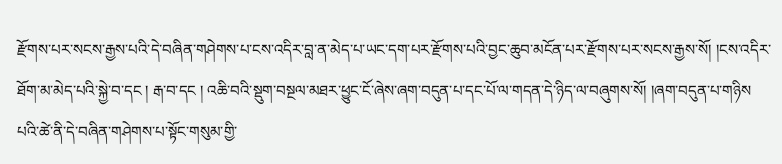རྫོགས་པར་སངས་རྒྱས་པའི་དེ་བཞིན་གཤེགས་པ་ངས་འདིར་བླ་ན་མེད་པ་ཡང་དག་པར་རྫོགས་པའི་བྱང་ཆུབ་མངོན་པར་རྫོགས་པར་སངས་རྒྱས་སོ། །ངས་འདིར་ཐོག་མ་མེད་པའི་སྐྱེ་བ་དང ། རྒ་བ་དང ། འཆི་བའི་སྡུག་བསྔལ་མཐར་ཕྱུང་ངོ་ཞེས་ཞག་བདུན་པ་དང་པོ་ལ་གདན་དེ་ཉིད་ལ་བཞུགས་སོ། །ཞག་བདུན་པ་གཉིས
པའི་ཚེ་ནི་དེ་བཞིན་གཤེགས་པ་སྟོང་གསུམ་གྱི་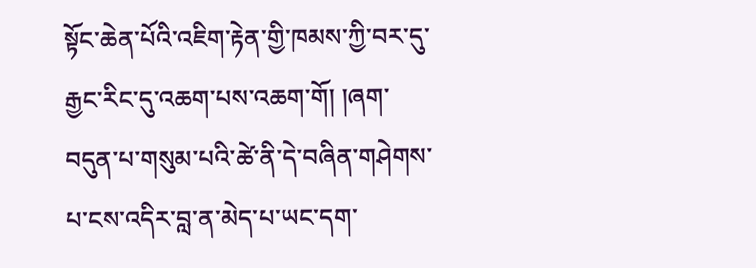སྟོང་ཆེན་པོའི་འཇིག་རྟེན་གྱི་ཁམས་ཀྱི་བར་དུ་རྒྱང་རིང་དུ་འཆག་པས་འཆག་གོ། །ཞག་བདུན་པ་གསུམ་པའི་ཚེ་ནི་དེ་བཞིན་གཤེགས་པ་ངས་འདིར་བླ་ན་མེད་པ་ཡང་དག་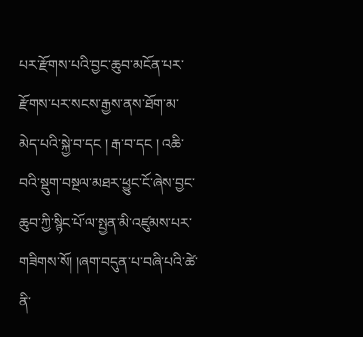པར་རྫོགས་པའི་བྱང་ཆུབ་མངོན་པར་རྫོགས་པར་སངས་རྒྱས་ནས་ཐོག་མ་མེད་པའི་སྐྱེ་བ་དང ། རྒ་བ་དང ། འཆི་བའི་སྡུག་བསྔལ་མཐར་ཕྱུང་ངོ་ཞེས་བྱང་ཆུབ་ཀྱི་སྙིང་པོ་ལ་སྤྱན་མི་འཛུམས་པར་གཟིགས་སོ། །ཞག་བདུན་པ་བཞི་པའི་ཚེ་ནི་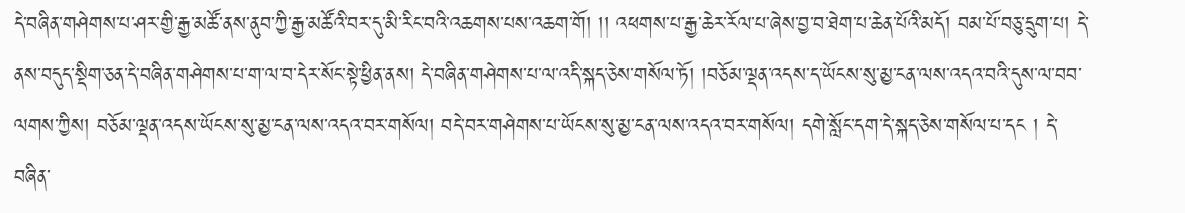དེ་བཞིན་གཤེགས་པ་ཤར་གྱི་རྒྱ་མཚོ་ནས་ནུབ་ཀྱི་རྒྱ་མཚོའི་བར་དུ་མི་རིང་བའི་འཆགས་པས་འཆག་གོ། །། འཕགས་པ་རྒྱ་ཆེར་རོལ་པ་ཞེས་བྱ་བ་ཐེག་པ་ཆེན་པོའི་མདོ། བམ་པོ་བཅུ་དྲུག་པ། དེ་ནས་བདུད་སྡིག་ཅན་དེ་བཞིན་གཤེགས་པ་ག་ལ་བ་དེར་སོང་སྟེ་ཕྱིན་ནས། དེ་བཞིན་གཤེགས་པ་ལ་འདི་སྐད་ཅེས་གསོལ་ཏོ། །བཅོམ་ལྡན་འདས་ད་ཡོངས་སུ་མྱ་ངན་ལས་འདའ་བའི་དུས་ལ་བབ་ལགས་ཀྱིས། བཅོམ་ལྡན་འདས་ཡོངས་སུ་མྱ་ངན་ལས་འདའ་བར་གསོལ། བདེ་བར་གཤེགས་པ་ཡོངས་སུ་མྱ་ངན་ལས་འདའ་བར་གསོལ། དགེ་སློང་དག་དེ་སྐད་ཅེས་གསོལ་པ་དང ། དེ་བཞིན་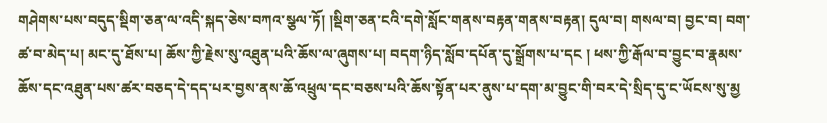གཤེགས་པས་བདུད་སྡིག་ཅན་ལ་འདི་སྐད་ཅེས་བཀའ་སྩལ་ཏོ། །སྡིག་ཅན་ངའི་དགེ་སློང་གནས་བརྟན་གནས་བརྟན། དུལ་བ། གསལ་བ། བྱང་བ། བག་ཚ་བ་མེད་པ། མང་དུ་ཐོས་པ། ཆོས་ཀྱི་རྗེས་སུ་འཐུན་པའི་ཆོས་ལ་ཞུགས་པ། བདག་ཉིད་སློབ་དཔོན་དུ་སྒྲོགས་པ་དང ། ཕས་ཀྱི་རྒོལ་བ་བྱུང་བ་རྣམས་ཆོས་དང་འཐུན་པས་ཚར་བཅད་དེ་དད་པར་བྱས་ནས་ཆོ་འཕྲུལ་དང་བཅས་པའི་ཆོས་སྟོན་པར་ནུས་པ་དག་མ་བྱུང་གི་བར་དེ་སྲིད་དུ་ང་ཡོངས་སུ་མྱ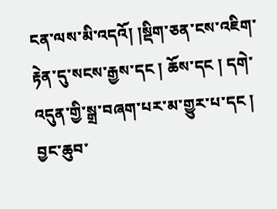ངན་ལས་མི་འདའོ། །སྡིག་ཅན་ངས་འཇིག་རྟེན་དུ་སངས་རྒྱས་དང ། ཆོས་དང ། དགེ་འདུན་གྱི་སྒྲ་བཞག་པར་མ་གྱུར་པ་དང ། བྱང་ཆུབ་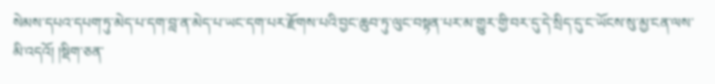སེམས་དཔའ་དཔག་ཏུ་མེད་པ་དག་བླ་ན་མེད་པ་ཡང་དག་པར་རྫོགས་པའི་བྱང་ཆུབ་ཏུ་ལུང་བསྟན་པར་མ་གྱུར་གྱི་བར་དུ་དེ་སྲིད་དུ་ང་ཡོངས་སུ་མྱ་ངན་ལས་མི་འདའོ། །སྡིག་ཅན་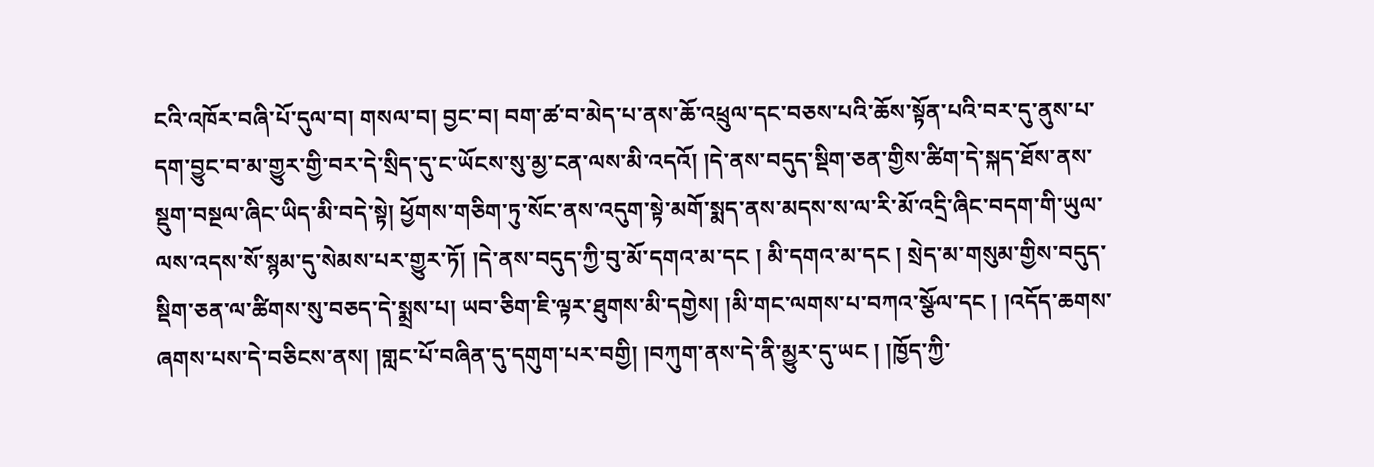ངའི་འཁོར་བཞི་པོ་དུལ་བ། གསལ་བ། བྱང་བ། བག་ཚ་བ་མེད་པ་ནས་ཆོ་འཕྲུལ་དང་བཅས་པའི་ཆོས་སྟོན་པའི་བར་དུ་ནུས་པ་དག་བྱུང་བ་མ་གྱུར་གྱི་བར་དེ་སྲིད་དུ་ང་ཡོངས་སུ་མྱ་ངན་ལས་མི་འདའོ། །དེ་ནས་བདུད་སྡིག་ཅན་གྱིས་ཚིག་དེ་སྐད་ཐོས་ནས་སྡུག་བསྔལ་ཞིང་ཡིད་མི་བདེ་སྟེ། ཕྱོགས་གཅིག་ཏུ་སོང་ནས་འདུག་སྟེ་མགོ་སྨད་ནས་མདས་ས་ལ་རི་མོ་འདྲི་ཞིང་བདག་གི་ཡུལ་ལས་འདས་སོ་སྙམ་དུ་སེམས་པར་གྱུར་ཏོ། །དེ་ནས་བདུད་ཀྱི་བུ་མོ་དགའ་མ་དང ། མི་དགའ་མ་དང ། སྲེད་མ་གསུམ་གྱིས་བདུད་སྡིག་ཅན་ལ་ཚིགས་སུ་བཅད་དེ་སྨྲས་པ། ཡབ་ཅིག་ཇི་ལྟར་ཐུགས་མི་དགྱེས། །མི་གང་ལགས་པ་བཀའ་སྩོལ་དང ། །འདོད་ཆགས་ཞགས་པས་དེ་བཅིངས་ནས། །གླང་པོ་བཞིན་དུ་དགུག་པར་བགྱི། །བཀུག་ནས་དེ་ནི་མྱུར་དུ་ཡང ། །ཁྱོད་ཀྱི་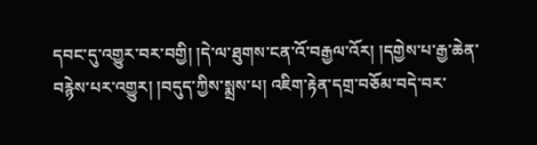དབང་དུ་འགྱུར་བར་བགྱི། །དེ་ལ་ཐུགས་ངན་འོ་བརྒྱལ་འོར། །དགྱེས་པ་རྒྱ་ཆེན་བརྙེས་པར་འགྱུར། །བདུད་ཀྱིས་སྨྲས་པ། འཇིག་རྟེན་དགྲ་བཅོམ་བདེ་བར་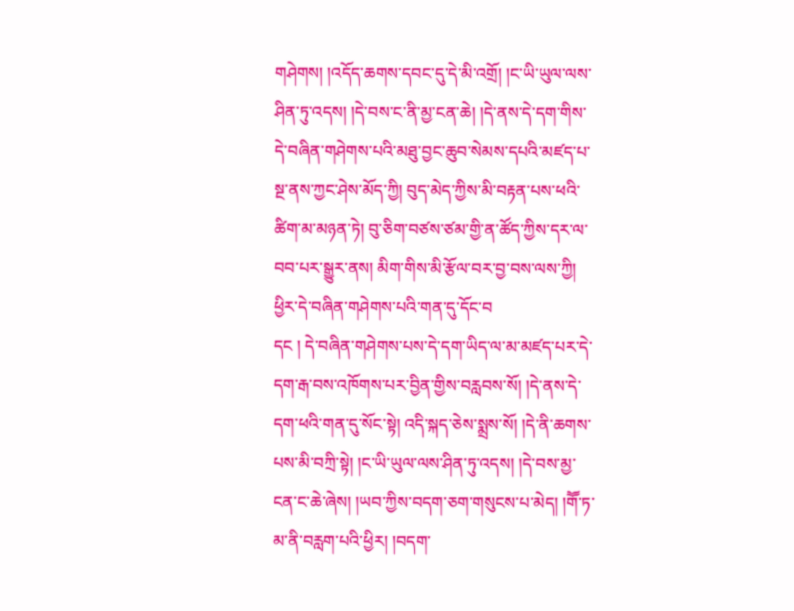གཤེགས། །འདོད་ཆགས་དབང་དུ་དེ་མི་འགྲོ། །ང་ཡི་ཡུལ་ལས་ཤིན་ཏུ་འདས། །དེ་བས་ང་ནི་མྱ་ངན་ཆེ། །དེ་ནས་དེ་དག་གིས་དེ་བཞིན་གཤེགས་པའི་མཐུ་བྱང་ཆུབ་སེམས་དཔའི་མཛད་པ་སྔ་ནས་ཀྱང་ཤེས་མོད་ཀྱི། བུད་མེད་ཀྱིས་མི་བརྟན་པས་ཕའི་ཚིག་མ་མཉན་ཏེ། བུ་ཅིག་བཙས་ཙམ་གྱི་ན་ཚོད་ཀྱིས་དར་ལ་བབ་པར་སྒྱུར་ནས། མིག་གིས་མི་རྩོལ་བར་བྱ་བས་ལས་ཀྱི། ཕྱིར་དེ་བཞིན་གཤེགས་པའི་གན་དུ་དོང་བ
དང ། དེ་བཞིན་གཤེགས་པས་དེ་དག་ཡིད་ལ་མ་མཛད་པར་དེ་དག་རྒ་བས་འཁོགས་པར་བྱིན་གྱིས་བརླབས་སོ། །དེ་ནས་དེ་དག་ཕའི་གན་དུ་སོང་སྟེ། འདི་སྐད་ཅེས་སྨྲས་སོ། །དེ་ནི་ཆགས་པས་མི་བཀྲི་སྟེ། །ང་ཡི་ཡུལ་ལས་ཤིན་ཏུ་འདས། །དེ་བས་མྱ་ངན་ང་ཆེ་ཞེས། །ཡབ་ཀྱིས་བདག་ཅག་གསུངས་པ་མེད། །གཽ་ཏ་མ་ནི་བརླག་པའི་ཕྱིར། །བདག་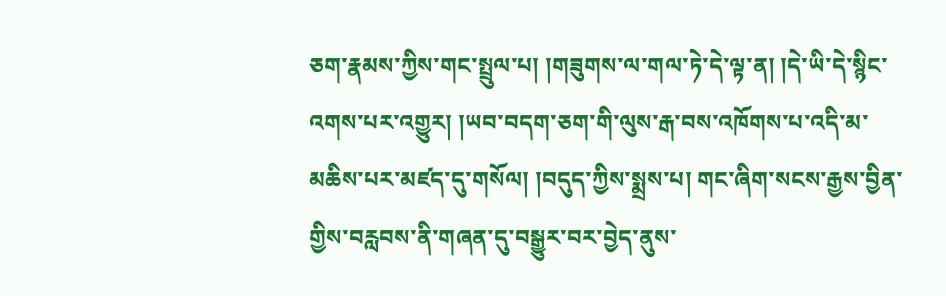ཅག་རྣམས་ཀྱིས་གང་སྤྲུལ་པ། །གཟུགས་ལ་གལ་ཏེ་དེ་ལྟ་ན། །དེ་ཡི་དེ་སྙིང་འགས་པར་འགྱུར། །ཡབ་བདག་ཅག་གི་ལུས་རྒ་བས་འཁོགས་པ་འདི་མ་མཆིས་པར་མཛད་དུ་གསོལ། །བདུད་ཀྱིས་སྨྲས་པ། གང་ཞིག་སངས་རྒྱས་བྱིན་གྱིས་བརླབས་ནི་གཞན་དུ་བསྒྱུར་བར་བྱེད་ནུས་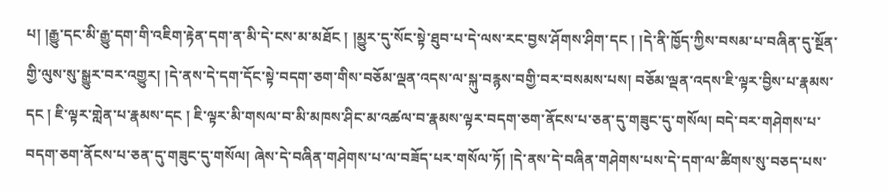པ། །རྒྱུ་དང་མི་རྒྱུ་དག་གི་འཇིག་རྟེན་དག་ན་མི་དེ་ངས་མ་མཐོང ། །མྱུར་དུ་སོང་སྟེ་ཐུབ་པ་དེ་ལས་རང་བྱས་ཤོགས་ཤིག་དང ། །དེ་ནི་ཁྱོད་ཀྱིས་བསམ་པ་བཞིན་དུ་སྔོན་གྱི་ལུས་སུ་སྒྱུར་བར་འགྱུར། །དེ་ནས་དེ་དག་དོང་སྟེ་བདག་ཅག་གིས་བཅོམ་ལྡན་འདས་ལ་སྐུ་བརྙས་བགྱི་བར་བསམས་པས། བཅོམ་ལྡན་འདས་ཇི་ལྟར་བྱིས་པ་རྣམས་དང ། ཇི་ལྟར་གླེན་པ་རྣམས་དང ། ཇི་ལྟར་མི་གསལ་བ་མི་མཁས་ཤིང་མ་འཚལ་བ་རྣམས་ལྟར་བདག་ཅག་ནོངས་པ་ཅན་དུ་གཟུང་དུ་གསོལ། བདེ་བར་གཤེགས་པ་བདག་ཅག་ནོངས་པ་ཅན་དུ་གཟུང་དུ་གསོལ། ཞེས་དེ་བཞིན་གཤེགས་པ་ལ་བཟོད་པར་གསོལ་ཏོ། །དེ་ནས་དེ་བཞིན་གཤེགས་པས་དེ་དག་ལ་ཚིགས་སུ་བཅད་པས་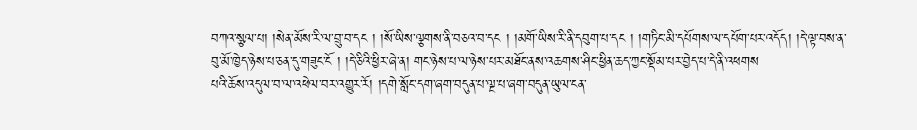བཀའ་སྩལ་པ། །སེན་མོས་རི་ལ་བྲུ་བ་དང ། །སོ་ཡིས་ལྕགས་ནི་བཅའ་བ་དང ། །མགོ་ཡིས་རི་ནི་དབུག་པ་དང ། །གཏིང་མི་དཔོགས་ལ་དཔོག་པར་འདོད། །དེ་ལྟ་བས་ན་བུ་མོ་ཁྱེད་ཉེས་པ་ཅན་དུ་གཟུང་ངོ ། །དེ་ཅིའི་ཕྱིར་ཞེ་ན། གང་ཉེས་པ་ལ་ཉེས་པར་མཐོང་ནས་འཆགས་ཤིང་ཕྱིན་ཆད་ཀྱང་སྡོམ་པར་བྱེད་པ་དེ་ནི་འཕགས
པའི་ཆོས་འདུལ་བ་ལ་འཕེལ་བར་འགྱུར་རོ། །དགེ་སློང་དག་ཞག་བདུན་པ་ལྔ་པ་ཞག་བདུན་ཡུལ་ངན་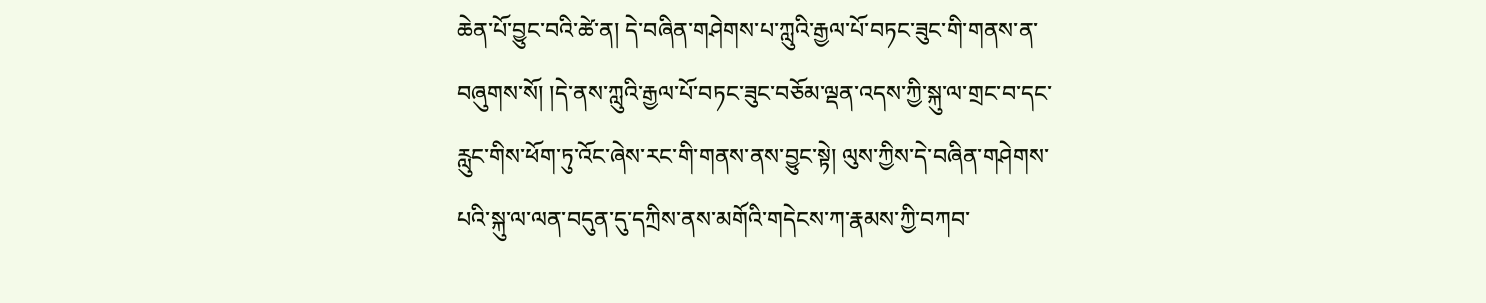ཆེན་པོ་བྱུང་བའི་ཚེ་ན། དེ་བཞིན་གཤེགས་པ་ཀླུའི་རྒྱལ་པོ་བཏང་ཟུང་གི་གནས་ན་བཞུགས་སོ། །དེ་ནས་ཀླུའི་རྒྱལ་པོ་བཏང་ཟུང་བཅོམ་ལྡན་འདས་ཀྱི་སྐུ་ལ་གྲང་བ་དང་རླུང་གིས་ཕོག་ཏུ་འོང་ཞེས་རང་གི་གནས་ནས་བྱུང་སྟེ། ལུས་ཀྱིས་དེ་བཞིན་གཤེགས་པའི་སྐུ་ལ་ལན་བདུན་དུ་དཀྲིས་ནས་མགོའི་གདེངས་ཀ་རྣམས་ཀྱི་བཀབ་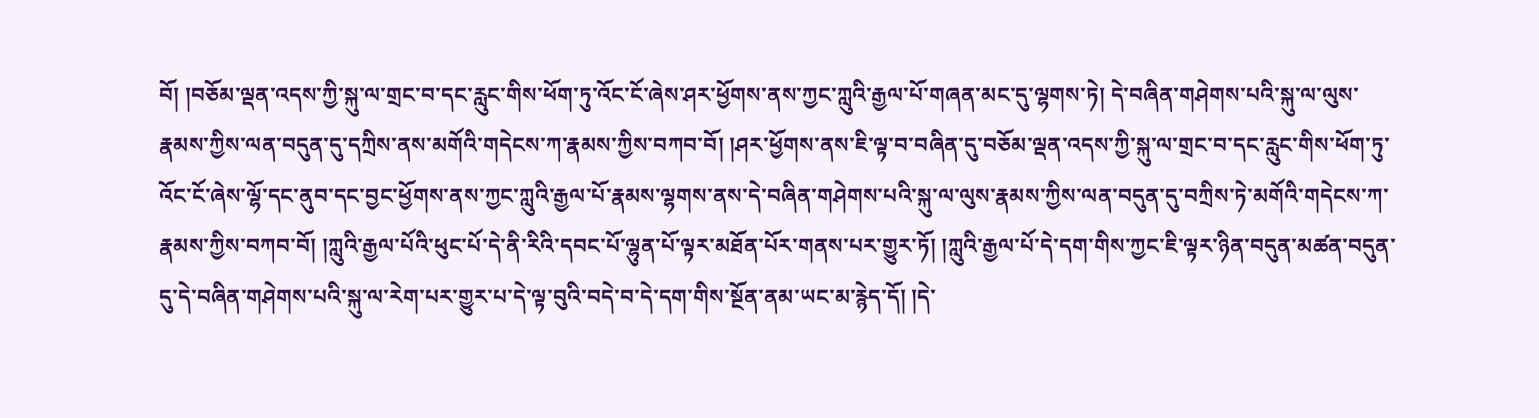བོ། །བཅོམ་ལྡན་འདས་ཀྱི་སྐུ་ལ་གྲང་བ་དང་རླུང་གིས་ཕོག་ཏུ་འོང་ངོ་ཞེས་ཤར་ཕྱོགས་ནས་ཀྱང་ཀླུའི་རྒྱལ་པོ་གཞན་མང་དུ་ལྷགས་ཏེ། དེ་བཞིན་གཤེགས་པའི་སྐུ་ལ་ལུས་རྣམས་ཀྱིས་ལན་བདུན་དུ་དཀྲིས་ནས་མགོའི་གདེངས་ཀ་རྣམས་ཀྱིས་བཀབ་བོ། །ཤར་ཕྱོགས་ནས་ཇི་ལྟ་བ་བཞིན་དུ་བཅོམ་ལྡན་འདས་ཀྱི་སྐུ་ལ་གྲང་བ་དང་རླུང་གིས་ཕོག་ཏུ་འོང་ངོ་ཞེས་ལྷོ་དང་ནུབ་དང་བྱང་ཕྱོགས་ནས་ཀྱང་ཀླུའི་རྒྱལ་པོ་རྣམས་ལྷགས་ནས་དེ་བཞིན་གཤེགས་པའི་སྐུ་ལ་ལུས་རྣམས་ཀྱིས་ལན་བདུན་དུ་བཀྲིས་ཏེ་མགོའི་གདེངས་ཀ་རྣམས་ཀྱིས་བཀབ་བོ། །ཀླུའི་རྒྱལ་པོའི་ཕུང་པོ་དེ་ནི་རིའི་དབང་པོ་ལྷུན་པོ་ལྟར་མཐོན་པོར་གནས་པར་གྱུར་ཏོ། །ཀླུའི་རྒྱལ་པོ་དེ་དག་གིས་ཀྱང་ཇི་ལྟར་ཉིན་བདུན་མཚན་བདུན་དུ་དེ་བཞིན་གཤེགས་པའི་སྐུ་ལ་རེག་པར་གྱུར་པ་དེ་ལྟ་བུའི་བདེ་བ་དེ་དག་གིས་སྔོན་ནམ་ཡང་མ་རྙེད་དོ། །དེ་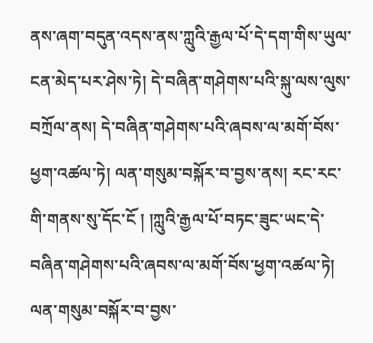ནས་ཞག་བདུན་འདས་ནས་ཀླུའི་རྒྱལ་པོ་དེ་དག་གིས་ཡུལ་ངན་མེད་པར་ཤེས་ཏེ། དེ་བཞིན་གཤེགས་པའི་སྐུ་ལས་ལུས་བཀྲོལ་ནས། དེ་བཞིན་གཤེགས་པའི་ཞབས་ལ་མགོ་བོས་ཕྱག་འཚལ་ཏེ། ལན་གསུམ་བསྐོར་བ་བྱས་ནས། རང་རང་གི་གནས་སུ་དོང་ངོ ། །ཀླུའི་རྒྱལ་པོ་བཏང་ཟུང་ཡང་དེ་བཞིན་གཤེགས་པའི་ཞབས་ལ་མགོ་བོས་ཕྱག་འཚལ་ཏེ། ལན་གསུམ་བསྐོར་བ་བྱས་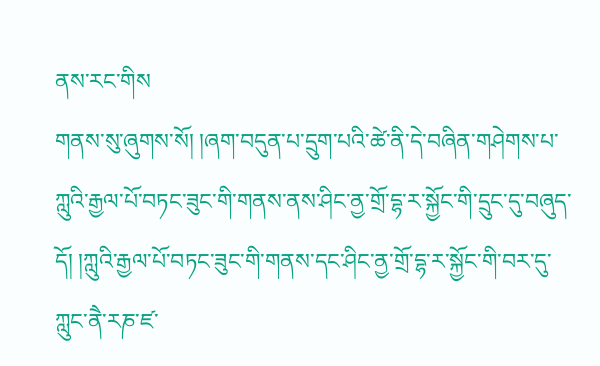ནས་རང་གིས
གནས་སུ་ཞུགས་སོ། །ཞག་བདུན་པ་དྲུག་པའི་ཚེ་ནི་དེ་བཞིན་གཤེགས་པ་ཀླུའི་རྒྱལ་པོ་བཏང་ཟུང་གི་གནས་ནས་ཤིང་ནྱ་གྲོ་དྷ་ར་སྐྱོང་གི་དྲུང་དུ་བཞུད་དོ། །ཀླུའི་རྒྱལ་པོ་བཏང་ཟུང་གི་གནས་དང་ཤིང་ནྱ་གྲོ་དྷ་ར་སྐྱོང་གི་བར་དུ་ཀླུང་ནཻ་རཎ་ཛ་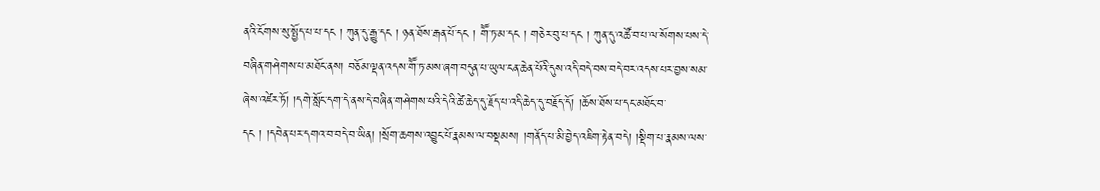ནའི་ངོགས་སུ་སྤྱོད་པ་པ་དང ། ཀུན་དུ་རྒྱུ་དང ། ཉན་ཐོས་རྒན་པོ་དང ། གཽ་ཏ་མ་དང ། གཅེར་བུ་པ་དང ། ཀུན་དུ་འཚོ་བ་པ་ལ་སོགས་པས་དེ་བཞིན་གཤེགས་པ་མཐོང་ནས། བཅོམ་ལྡན་འདས་གཽ་ཏ་མས་ཞག་བདུན་པ་ཡུལ་ངན་ཆེན་པོའི་དུས་འདི་བདེ་བས་བདེ་བར་འདས་པར་བྱས་སམ་ཞེས་འཛེར་ཏོ། །དགེ་སློང་དག་དེ་ནས་དེ་བཞིན་གཤེགས་པའི་དེའི་ཚེ་ཆེད་དུ་རྗོད་པ་འདི་ཆེད་དུ་བརྗོད་དོ། །ཆོས་ཐོས་པ་དང་མཐོང་བ་དང ། །དབེན་པར་དགའ་བ་བདེ་བ་ཡིན། །སྲོག་ཆགས་འབྱུང་པོ་རྣམས་ལ་བསྡམས། །གནོད་པ་མི་བྱེད་འཇིག་རྟེན་བདེ། །སྡིག་པ་རྣམས་ལས་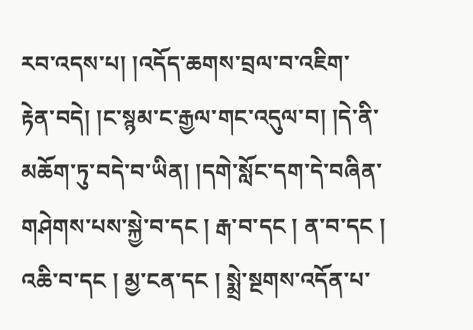རབ་འདས་པ། །འདོད་ཆགས་བྲལ་བ་འཇིག་རྟེན་བདེ། །ང་སྙམ་ང་རྒྱལ་གང་འདུལ་བ། །དེ་ནི་མཆོག་ཏུ་བདེ་བ་ཡིན། །དགེ་སློང་དག་དེ་བཞིན་གཤེགས་པས་སྐྱེ་བ་དང ། རྒ་བ་དང ། ན་བ་དང ། འཆི་བ་དང ། མྱ་ངན་དང ། སྨྲེ་སྔགས་འདོན་པ་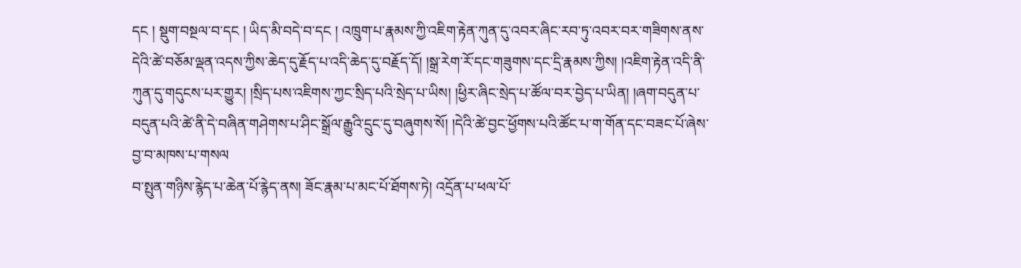དང ། སྡུག་བསྔལ་བ་དང ། ཡིད་མི་བདེ་བ་དང ། འཁྲུག་པ་རྣམས་ཀྱི་འཇིག་རྟེན་ཀུན་དུ་འབར་ཞིང་རབ་ཏུ་འབར་བར་གཟིགས་ནས་དེའི་ཚེ་བཅོམ་ལྡན་འདས་ཀྱིས་ཆེད་དུ་རྗོད་པ་འདི་ཆེད་དུ་བརྗོད་དོ། །སྒྲ་རེག་རོ་དང་གཟུགས་དང་དྲི་རྣམས་ཀྱིས། །འཇིག་རྟེན་འདི་ནི་ཀུན་དུ་གདུངས་པར་གྱུར། །སྲིད་པས་འཇིགས་ཀྱང་སྲིད་པའི་སྲེད་པ་ཡིས། །ཕྱིར་ཞིང་སྲེད་པ་ཚོལ་བར་བྱེད་པ་ཡིན། །ཞག་བདུན་པ་བདུན་པའི་ཚེ་ནི་དེ་བཞིན་གཤེགས་པ་ཤིང་སྒྲོལ་རྒྱུའི་དྲུང་དུ་བཞུགས་སོ། །དེའི་ཚེ་བྱང་ཕྱོགས་པའི་ཚོང་པ་ག་གོན་དང་བཟང་པོ་ཞེས་བྱ་བ་མཁས་པ་གསལ
བ་སྤུན་གཉིས་རྙེད་པ་ཆེན་པོ་རྙེད་ནས། ཟོང་རྣམ་པ་མང་པོ་ཐོགས་ཏེ། འདྲོན་པ་ཕལ་པོ་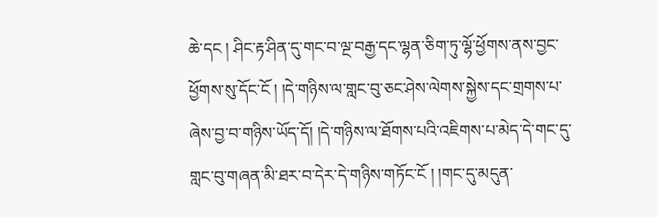ཆེ་དང ། ཤིང་རྟ་ཤིན་དུ་གང་བ་ལྔ་བརྒྱ་དང་ལྷན་ཅིག་ཏུ་ལྷོ་ཕྱོགས་ནས་བྱང་ཕྱོགས་སུ་དོང་ངོ ། །དེ་གཉིས་ལ་གླང་བུ་ཅང་ཤེས་ལེགས་སྐྱེས་དང་གྲགས་པ་ཞེས་བྱ་བ་གཉིས་ཡོད་དོ། །དེ་གཉིས་ལ་ཐོགས་པའི་འཇིགས་པ་མེད་དེ་གང་དུ་གླང་བུ་གཞན་མི་ཐར་བ་དེར་དེ་གཉིས་གཏོང་ངོ ། །གང་དུ་མདུན་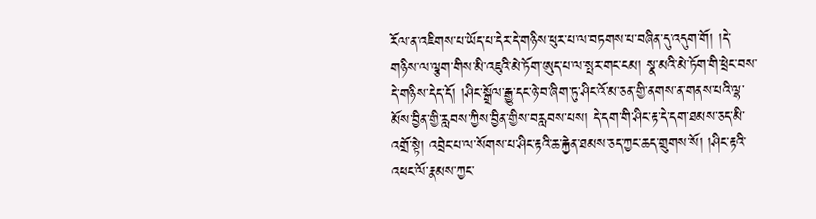རོལ་ན་འཇིགས་པ་ཡོད་པ་དེར་དེ་གཉིས་ཕུར་པ་ལ་བཏགས་པ་བཞིན་དུ་འདུག་གོ། །དེ་གཉིས་ལ་ལྕག་གིས་མི་འཇུའི་མེ་ཏོག་ཨུད་པ་ལ་སྤར་གང་ངམ། སྣ་མའི་མེ་ཏོག་གི་ཕྲེང་བས་དེ་གཉིས་དེད་དོ། །ཤིང་སྒྲོལ་རྒྱུ་དང་ཉེ་བ་ཞིག་ཏུ་ཤིང་འོ་མ་ཅན་གྱི་ནགས་ན་གནས་པའི་ལྷ་མོས་བྱིན་གྱི་རླབས་ཀྱིས་བྱིན་གྱིས་བརླབས་པས། དེ་དག་གི་ཤིང་རྟ་དེ་དག་ཐམས་ཅད་མི་འགྲོ་སྟེ། འབྲེང་པ་ལ་སོགས་པ་ཤིང་རྟའི་ཆ་རྐྱེན་ཐམས་ཅད་ཀྱང་ཆད་གྲུགས་སོ། །ཤིང་རྟའི་འཕང་ལོ་རྣམས་ཀྱང་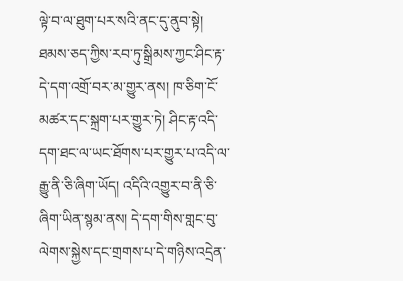ལྟེ་བ་ལ་ཐུག་པར་སའི་ནང་དུ་ནུབ་སྟེ། ཐམས་ཅད་ཀྱིས་རབ་ཏུ་སྒྲིམས་ཀྱང་ཤིང་རྟ་དེ་དག་འགྲོ་བར་མ་གྱུར་ནས། ཁ་ཅིག་ངོ་མཚར་དང་སྐྲག་པར་གྱུར་ཏེ། ཤིང་རྟ་འདི་དག་ཐང་ལ་ཡང་ཐོགས་པར་གྱུར་པ་འདི་ལ་རྒྱུ་ནི་ཅི་ཞིག་ཡོད། འདིའི་འགྱུར་བ་ནི་ཅི་ཞིག་ཡིན་སྙམ་ནས། དེ་དག་གིས་གླང་བུ་ལེགས་སྐྱེས་དང་གྲགས་པ་དེ་གཉིས་འདྲེན་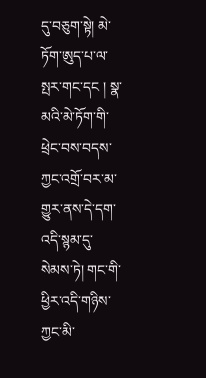དུ་བཅུག་སྟེ། མེ་ཏོག་ཨུད་པ་ལ་སྤར་གང་དང ། སྣ་མའི་མེ་ཏོག་གི་ཕྲེང་བས་བདས་ཀྱང་འགྲོ་བར་མ་གྱུར་ནས་དེ་དག་འདི་སྙམ་དུ་སེམས་ཏེ། གང་གི་ཕྱིར་འདི་གཉིས་ཀྱང་མི་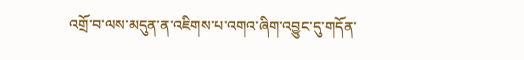འགྲོ་བ་ལས་མདུན་ན་འཇིགས་པ་འགའ་ཞིག་འབྱུང་དུ་གདོན་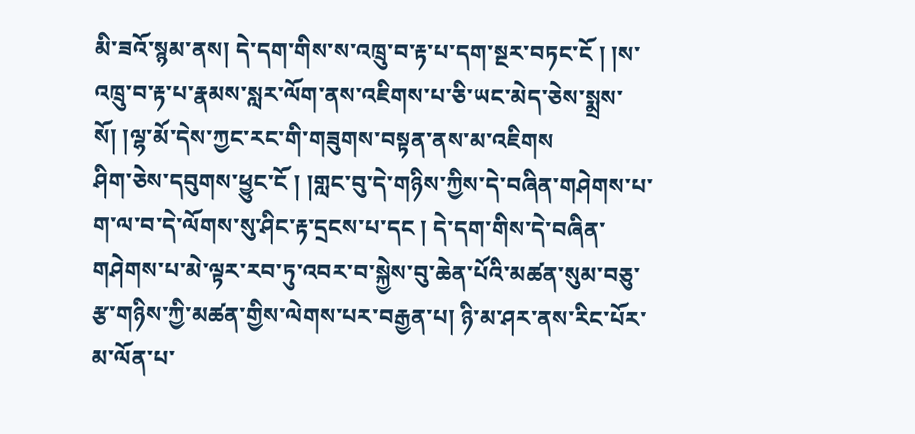མི་ཟའོ་སྙམ་ནས། དེ་དག་གིས་ས་འཁྲུ་བ་རྟ་པ་དག་སྔར་བཏང་ངོ ། །ས་འཁྲུ་བ་རྟ་པ་རྣམས་སླར་ལོག་ནས་འཇིགས་པ་ཅི་ཡང་མེད་ཅེས་སྨྲས་སོ། །ལྷ་མོ་དེས་ཀྱང་རང་གི་གཟུགས་བསྟན་ནས་མ་འཇིགས
ཤིག་ཅེས་དབུགས་ཕྱུང་ངོ ། །གླང་བུ་དེ་གཉིས་ཀྱིས་དེ་བཞིན་གཤེགས་པ་ག་ལ་བ་དེ་ལོགས་སུ་ཤིང་རྟ་དྲངས་པ་དང ། དེ་དག་གིས་དེ་བཞིན་གཤེགས་པ་མེ་ལྟར་རབ་ཏུ་འབར་བ་སྐྱེས་བུ་ཆེན་པོའི་མཚན་སུམ་བཅུ་རྩ་གཉིས་ཀྱི་མཚན་གྱིས་ལེགས་པར་བརྒྱན་པ། ཉི་མ་ཤར་ནས་རིང་པོར་མ་ལོན་པ་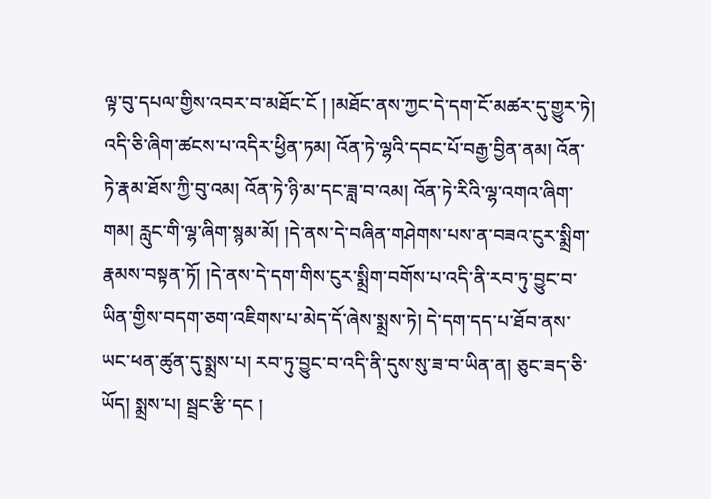ལྟ་བུ་དཔལ་གྱིས་འབར་བ་མཐོང་ངོ ། །མཐོང་ནས་ཀྱང་དེ་དག་ངོ་མཚར་དུ་གྱུར་ཏེ། འདི་ཅི་ཞིག་ཚངས་པ་འདིར་ཕྱིན་ཏམ། འོན་ཏེ་ལྷའི་དབང་པོ་བརྒྱ་བྱིན་ནམ། འོན་ཏེ་རྣམ་ཐོས་ཀྱི་བུ་འམ། འོན་ཏེ་ཉི་མ་དང་ཟླ་བ་འམ། འོན་ཏེ་རིའི་ལྷ་འགའ་ཞིག་གམ། རླུང་གི་ལྷ་ཞིག་སྙམ་མོ། །དེ་ནས་དེ་བཞིན་གཤེགས་པས་ན་བཟའ་ངུར་སྨྲིག་རྣམས་བསྟན་ཏོ། །དེ་ནས་དེ་དག་གིས་ངུར་སྨྲིག་བགོས་པ་འདི་ནི་རབ་ཏུ་བྱུང་བ་ཡིན་གྱིས་བདག་ཅག་འཇིགས་པ་མེད་དོ་ཞེས་སྨྲས་ཏེ། དེ་དག་དད་པ་ཐོབ་ནས་ཡང་ཕན་ཚུན་དུ་སྨྲས་པ། རབ་ཏུ་བྱུང་བ་འདི་ནི་དུས་སུ་ཟ་བ་ཡིན་ན། ཅུང་ཟད་ཅི་ཡོད། སྨྲས་པ། སྦྲང་རྩི་དང །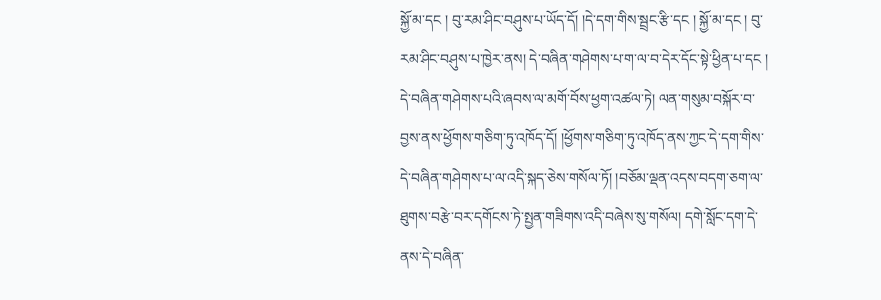སྐྱོ་མ་དང ། བུ་རམ་ཤིང་བཤུས་པ་ཡོད་དོ། །དེ་དག་གིས་སྦྲང་རྩི་དང ། སྐྱོ་མ་དང ། བུ་རམ་ཤིང་བཤུས་པ་ཁྱེར་ནས། དེ་བཞིན་གཤེགས་པ་ག་ལ་བ་དེར་དོང་སྟེ་ཕྱིན་པ་དང ། དེ་བཞིན་གཤེགས་པའི་ཞབས་ལ་མགོ་བོས་ཕྱག་འཚལ་ཏེ། ལན་གསུམ་བསྐོར་བ་བྱས་ནས་ཕྱོགས་གཅིག་ཏུ་འཁོད་དོ། །ཕྱོགས་གཅིག་ཏུ་འཁོད་ནས་ཀྱང་དེ་དག་གིས་དེ་བཞིན་གཤེགས་པ་ལ་འདི་སྐད་ཅེས་གསོལ་ཏོ། །བཅོམ་ལྡན་འདས་བདག་ཅག་ལ་ཐུགས་བརྩེ་བར་དགོངས་ཏེ་སྤྱན་གཟིགས་འདི་བཞེས་སུ་གསོལ། དགེ་སློང་དག་དེ་ནས་དེ་བཞིན་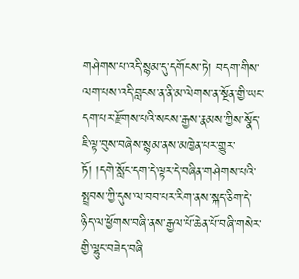གཤེགས་པ་འདི་སྙམ་དུ་དགོངས་ཏེ། བདག་གིས་ལག་པས་འདི་བླངས་ན་ནི་མ་ལེགས་ན་སྔོན་གྱི་ཡང་དག་པར་རྫོགས་པའི་སངས་རྒྱས་རྣམས་ཀྱིས་སྣོད་ཇི་ལྟ་བུས་བཞེས་སྙམ་ནས་མཁྱེན་པར་གྱུར་ཏོ། །དགེ་སློང་དག་དེ་ལྟར་དེ་བཞིན་གཤེགས་པའི་སྤྲབས་ཀྱི་དུས་ལ་བབ་པར་རིག་ནས་སྐད་ཅིག་དེ་ཉིད་ལ་ཕྱོགས་བཞི་ནས་རྒྱལ་པོ་ཆེན་པོ་བཞི་གསེར་གྱི་ལྷུང་བཟེད་བཞི